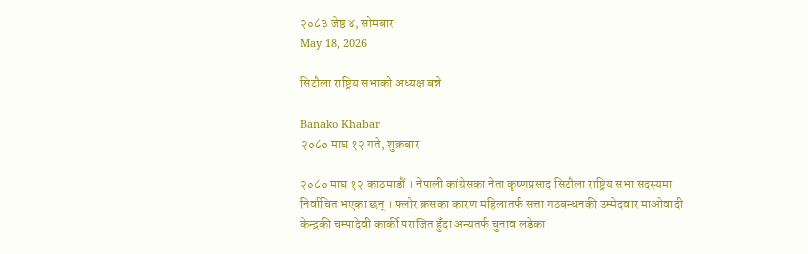२०८३ जेष्ठ ४, सोमबार
May 18, 2026

सिटौला राष्ट्रिय सभाको अध्यक्ष बन्ने

Banako Khabar
२०८० माघ १२ गते, शुक्रबार

२०८० माघ १२ काठमाडौं । नेपाली कांग्रेसका नेता कृष्णप्रसाद सिटौला राष्ट्रिय सभा सदस्यमा निर्वाचित भएका छन् । फ्लोर क्रसका कारण महिलातर्फ सत्ता गठबन्धनकी उम्मेदवार माओवादी केन्द्रकी चम्पादेवी कार्की पराजित हुँदा अन्यतर्फ चुनाव लडेका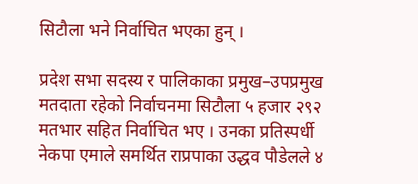सिटौला भने निर्वाचित भएका हुन् ।

प्रदेश सभा सदस्य र पालिकाका प्रमुख–उपप्रमुख मतदाता रहेको निर्वाचनमा सिटौला ५ हजार २९२ मतभार सहित निर्वाचित भए । उनका प्रतिस्पर्धी नेकपा एमाले समर्थित राप्रपाका उद्धव पौडेलले ४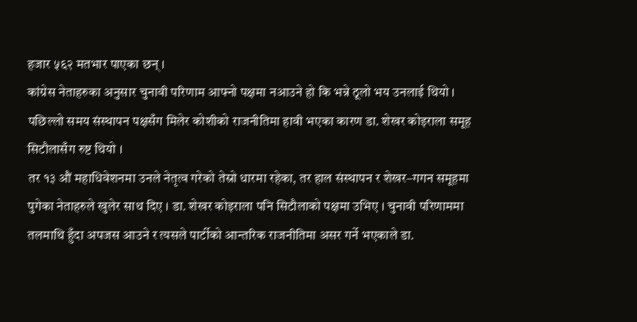हजार ५६२ मतभार पाएका छन् ।
कांग्रेस नेताहरुका अनुसार चुनावी परिणाम आफ्नो पक्षमा नआउने हो कि भन्ने ठूलो भय उनलाई थियो । पछिल्लो समय संस्थापन पक्षसँग मिलेर कोशीको राजनीतिमा हावी भएका कारण डा. शेखर कोइराला समूह सिटौलासँग रुष्ट थियो ।
तर १३ औं महाधिवेशनमा उनले नेतृत्व गरेको तेस्रो धारमा रहेका, तर हाल संस्थापन र शेखर–गगन समूहमा पुगेका नेताहरुले खुलेर साथ दिए । डा. शेखर कोइराला पनि सिटौलाको पक्षमा उभिए । चुनावी परिणाममा तलमाथि हुँदा अपजस आउने र त्यसले पार्टीको आन्तरिक राजनीतिमा असर गर्ने भएकाले डा.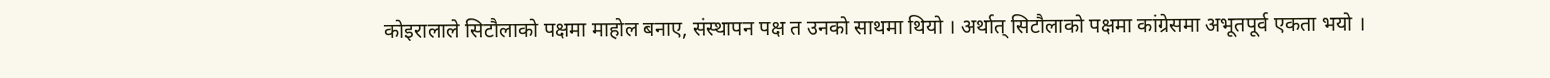कोइरालाले सिटौलाको पक्षमा माहोल बनाए, संस्थापन पक्ष त उनको साथमा थियो । अर्थात् सिटौलाको पक्षमा कांग्रेसमा अभूतपूर्व एकता भयो ।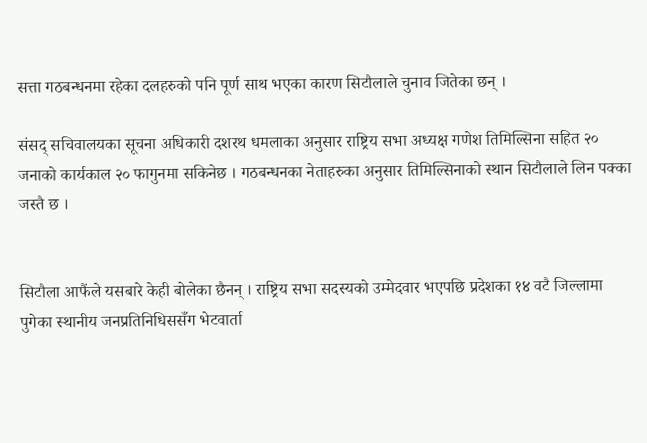सत्ता गठबन्धनमा रहेका दलहरुको पनि पूर्ण साथ भएका कारण सिटौलाले चुनाव जितेका छन् ।

संसद् सचिवालयका सूचना अधिकारी दशरथ धमलाका अनुसार राष्ट्रिय सभा अध्यक्ष गणेश तिमिल्सिना सहित २० जनाको कार्यकाल २० फागुनमा सकिनेछ । गठबन्धनका नेताहरुका अनुसार तिमिल्सिनाको स्थान सिटौलाले लिन पक्का जस्तै छ ।


सिटौला आफैंले यसबारे केही बोलेका छैनन् । राष्ट्रिय सभा सदस्यको उम्मेदवार भएपछि प्रदेशका १४ वटै जिल्लामा पुगेका स्थानीय जनप्रतिनिधिससँग भेटवार्ता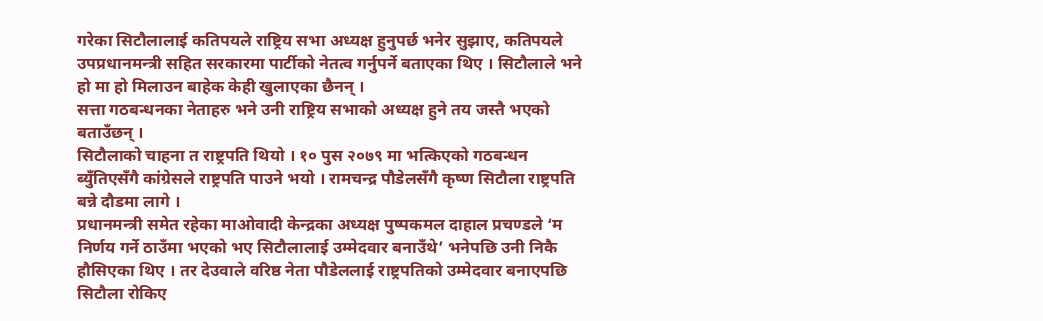गरेका सिटौलालाई कतिपयले राष्ट्रिय सभा अध्यक्ष हुनुपर्छ भनेर सुझाए, कतिपयले उपप्रधानमन्त्री सहित सरकारमा पार्टीको नेतत्व गर्नुपर्ने बताएका थिए । सिटौलाले भने हो मा हो मिलाउन बाहेक केही खुलाएका छैनन् ।
सत्ता गठबन्धनका नेताहरु भने उनी राष्ट्रिय सभाको अध्यक्ष हुने तय जस्तै भएको बताउँछन् ।
सिटौलाको चाहना त राष्ट्रपति थियो । १० पुस २०७९ मा भत्किएको गठबन्धन ब्युँतिएसँगै कांग्रेसले राष्ट्रपति पाउने भयो । रामचन्द्र पौडेलसँगै कृष्ण सिटौला राष्ट्रपति बन्ने दौडमा लागे ।
प्रधानमन्त्री समेत रहेका माओवादी केन्द्रका अध्यक्ष पुष्पकमल दाहाल प्रचण्डले ‘म निर्णय गर्ने ठाउँमा भएको भए सिटौलालाई उम्मेदवार बनाउँथे’ भनेपछि उनी निकै हौसिएका थिए । तर देउवाले वरिष्ठ नेता पौडेललाई राष्ट्रपतिको उम्मेदवार बनाएपछि सिटौला रोकिए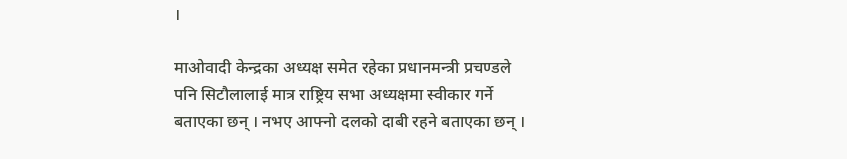।

माओवादी केन्द्रका अध्यक्ष समेत रहेका प्रधानमन्त्री प्रचण्डले पनि सिटौलालाई मात्र राष्ट्रिय सभा अध्यक्षमा स्वीकार गर्ने बताएका छन् । नभए आफ्नो दलको दाबी रहने बताएका छन् ।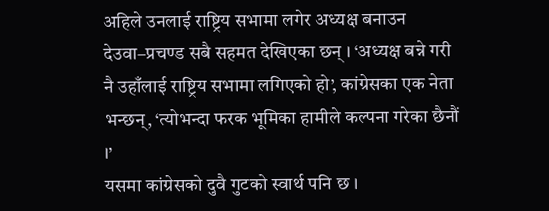अहिले उनलाई राष्ट्रिय सभामा लगेर अध्यक्ष बनाउन देउवा–प्रचण्ड सबै सहमत देखिएका छन् । ‘अध्यक्ष बन्ने गरी नै उहाँलाई राष्ट्रिय सभामा लगिएको हो’, कांग्रेसका एक नेता भन्छन्, ‘त्योभन्दा फरक भूमिका हामीले कल्पना गरेका छैनौं ।’
यसमा कांग्रेसको दुवै गुटको स्वार्थ पनि छ ।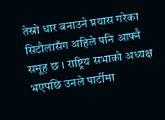तेस्रो धार बनाउने प्रयास गरेका सिटौलासँग अहिले पनि आफ्नै समूह छ । राष्ट्रिय सभाको अध्यक्ष भएपछि उनले पार्टीमा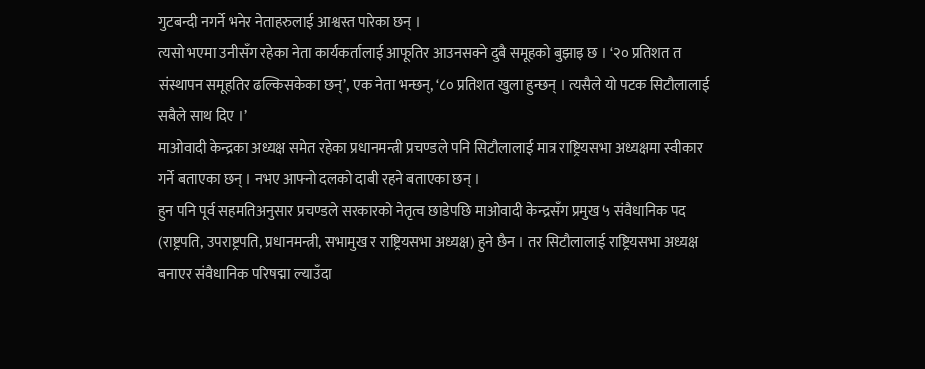गुटबन्दी नगर्ने भनेर नेताहरुलाई आश्वस्त पारेका छन् ।
त्यसो भएमा उनीसँग रहेका नेता कार्यकर्तालाई आफूतिर आउनसक्ने दुबै समूहको बुझाइ छ । ‘२० प्रतिशत त संस्थापन समूहतिर ढल्किसकेका छन्’, एक नेता भन्छन्, ‘८० प्रतिशत खुला हुन्छन् । त्यसैले यो पटक सिटौलालाई सबैले साथ दिए ।’
माओवादी केन्द्रका अध्यक्ष समेत रहेका प्रधानमन्त्री प्रचण्डले पनि सिटौलालाई मात्र राष्ट्रियसभा अध्यक्षमा स्वीकार गर्ने बताएका छन् । नभए आफ्नो दलको दाबी रहने बताएका छन् ।
हुन पनि पूर्व सहमतिअनुसार प्रचण्डले सरकारको नेतृत्व छाडेपछि माओवादी केन्द्रसँग प्रमुख ५ संवैधानिक पद (राष्ट्रपति, उपराष्ट्रपति, प्रधानमन्त्री, सभामुख र राष्ट्रियसभा अध्यक्ष) हुने छैन । तर सिटौलालाई राष्ट्रियसभा अध्यक्ष बनाएर संवैधानिक परिषद्मा ल्याउँदा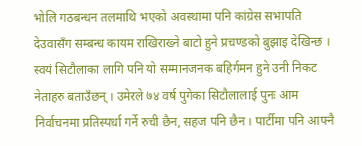भोलि गठबन्धन तलमाथि भएको अवस्थामा पनि कांग्रेस सभापति देउवासँग सम्बन्ध कायम राखिराख्ने बाटो हुने प्रचण्डको बुझाइ देखिन्छ ।
स्वयं सिटौलाका लागि पनि यो सम्मानजनक बहिर्गमन हुने उनी निकट नेताहरु बताउँछन् । उमेरले ७४ वर्ष पुगेका सिटौलालाई पुनः आम निर्वाचनमा प्रतिस्पर्धा गर्ने रुची छैन, सहज पनि छैन । पार्टीमा पनि आफ्नै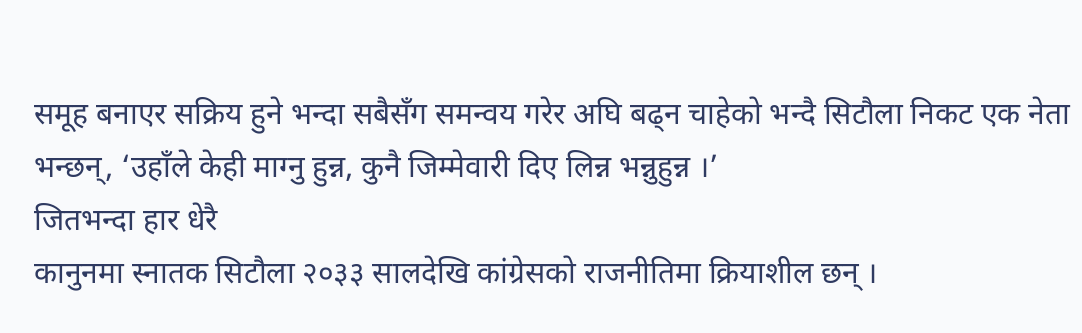समूह बनाएर सक्रिय हुने भन्दा सबैसँग समन्वय गरेर अघि बढ्न चाहेको भन्दै सिटौला निकट एक नेता भन्छन्, ‘उहाँले केही माग्नु हुन्न, कुनै जिम्मेवारी दिए लिन्न भन्नुहुन्न ।’
जितभन्दा हार धेरै
कानुनमा स्नातक सिटौला २०३३ सालदेखि कांग्रेसको राजनीतिमा क्रियाशील छन् ।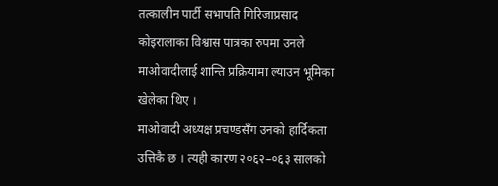तत्कालीन पार्टी सभापति गिरिजाप्रसाद कोइरालाका विश्वास पात्रका रुपमा उनले माओवादीलाई शान्ति प्रक्रियामा ल्याउन भूमिका खेलेका थिए ।
माओवादी अध्यक्ष प्रचण्डसँग उनको हार्दिकता उत्तिकै छ । त्यही कारण २०६२–०६३ सालको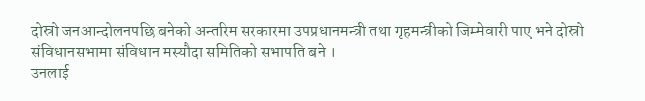दोस्रो जनआन्दोलनपछि बनेको अन्तरिम सरकारमा उपप्रधानमन्त्री तथा गृहमन्त्रीको जिम्मेवारी पाए भने दोस्रो संविधानसभामा संविधान मस्यौदा समितिको सभापति बने ।
उनलाई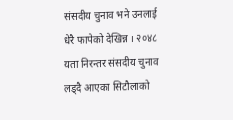संसदीय चुनाव भने उनलाई धेरै फापेको देखिन्न । २०४८ यता निरन्तर संसदीय चुनाव लड्दै आएका सिटौलाको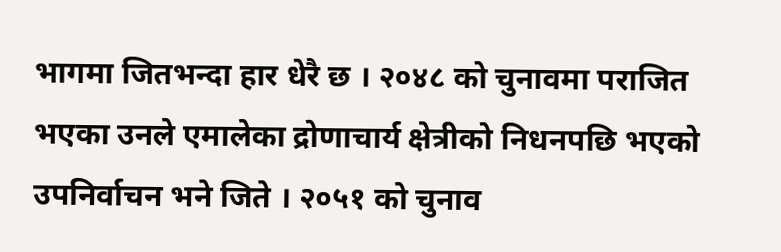भागमा जितभन्दा हार धेरै छ । २०४८ को चुनावमा पराजित भएका उनले एमालेका द्रोणाचार्य क्षेत्रीको निधनपछि भएको उपनिर्वाचन भने जिते । २०५१ को चुनाव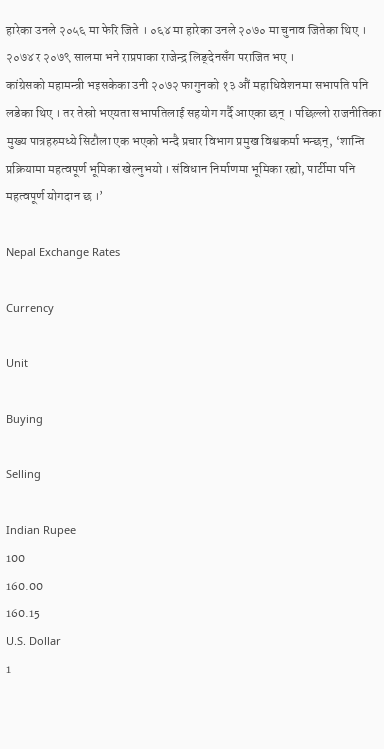हारेका उनले २०५६ मा फेरि जिते । ०६४ मा हारेका उनले २०७० मा चुनाव जितेका थिए । २०७४ र २०७९ सालमा भने राप्रपाका राजेन्द्र लिङ्देनसँग पराजित भए ।
कांग्रेसको महामन्त्री भइसकेका उनी २०७२ फागुनको १३ औं महाधिवेशनमा सभापति पनि लडेका थिए । तर तेस्रो भएयता सभापतिलाई सहयोग गर्दै आएका छन् । पछिल्लो राजनीतिका मुख्य पात्रहरुमध्ये सिटौला एक भएको भन्दै प्रचार विभाग प्रमुख विश्वकर्मा भन्छन्, ‘शान्ति प्रक्रियामा महत्वपूर्ण भूमिका खेल्नुभयो । संविधान निर्माणमा भूमिका रह्यो, पार्टीमा पनि महत्वपूर्ण योगदान छ ।’

Nepal Exchange Rates

Currency

Unit

Buying

Selling

Indian Rupee
100
160.00
160.15
U.S. Dollar
1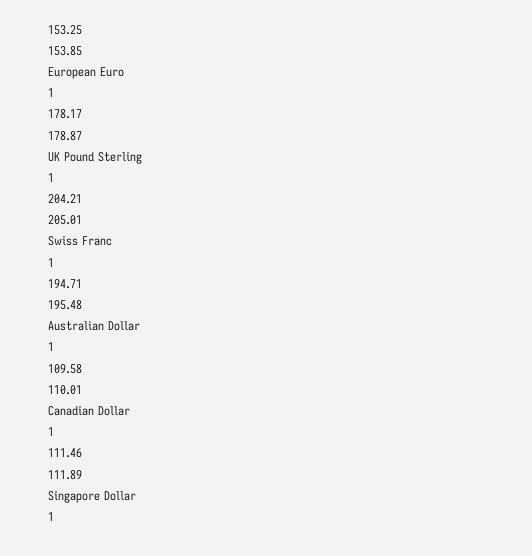153.25
153.85
European Euro
1
178.17
178.87
UK Pound Sterling
1
204.21
205.01
Swiss Franc
1
194.71
195.48
Australian Dollar
1
109.58
110.01
Canadian Dollar
1
111.46
111.89
Singapore Dollar
1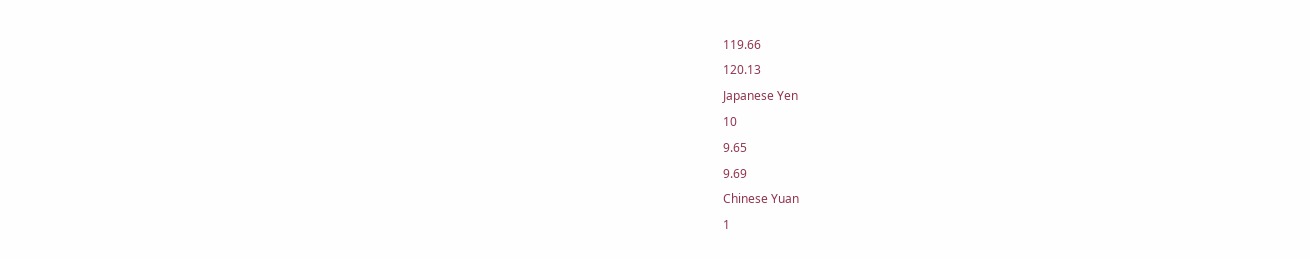119.66
120.13
Japanese Yen
10
9.65
9.69
Chinese Yuan
1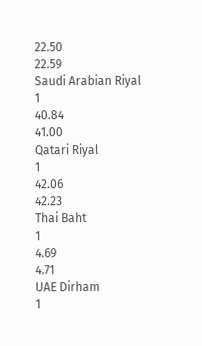22.50
22.59
Saudi Arabian Riyal
1
40.84
41.00
Qatari Riyal
1
42.06
42.23
Thai Baht
1
4.69
4.71
UAE Dirham
1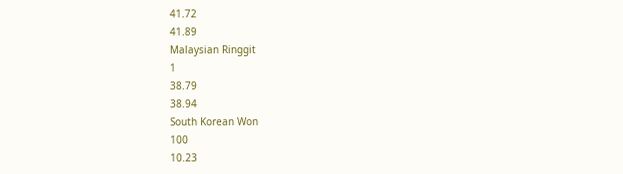41.72
41.89
Malaysian Ringgit
1
38.79
38.94
South Korean Won
100
10.23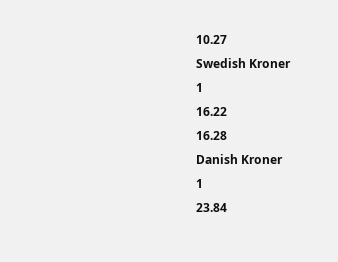10.27
Swedish Kroner
1
16.22
16.28
Danish Kroner
1
23.84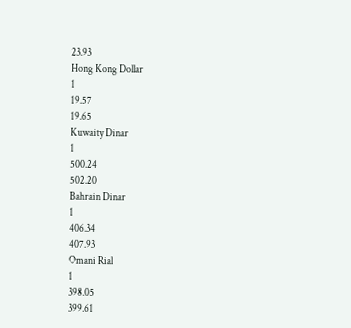23.93
Hong Kong Dollar
1
19.57
19.65
Kuwaity Dinar
1
500.24
502.20
Bahrain Dinar
1
406.34
407.93
Omani Rial
1
398.05
399.61